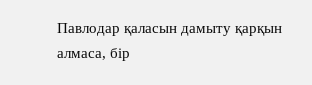Павлодар қаласын дамыту қарқын алмаса, бір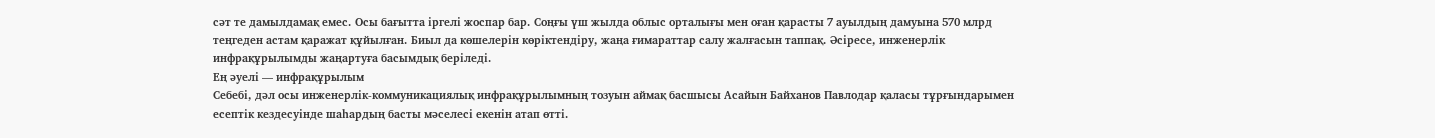сәт те дамылдамақ емес. Осы бағытта іргелі жоспар бар. Соңғы үш жылда облыс орталығы мен оған қарасты 7 ауылдың дамуына 570 млрд теңгеден астам қаражат құйылған. Биыл да көшелерін көріктендіру, жаңа ғимараттар салу жалғасын таппақ. Әсіресе, инженерлік инфрақұрылымды жаңартуға басымдық беріледі.
Ең әуелі — инфрақұрылым
Себебі, дәл осы инженерлік-коммуникациялық инфрақұрылымның тозуын аймақ басшысы Асайын Байханов Павлодар қаласы тұрғындарымен есептік кездесуінде шаһардың басты мәселесі екенін атап өтті.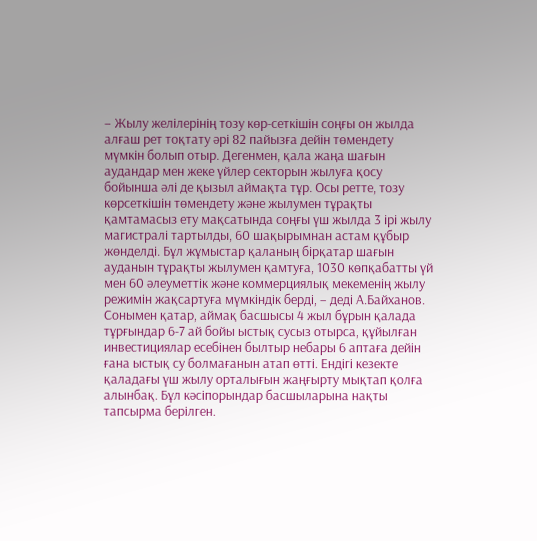– Жылу желілерінің тозу көр-сеткішін соңғы он жылда алғаш рет тоқтату әрі 82 пайызға дейін төмендету мүмкін болып отыр. Дегенмен, қала жаңа шағын аудандар мен жеке үйлер секторын жылуға қосу бойынша әлі де қызыл аймақта тұр. Осы ретте, тозу көрсеткішін төмендету және жылумен тұрақты қамтамасыз ету мақсатында соңғы үш жылда 3 ірі жылу магистралі тартылды, 60 шақырымнан астам құбыр жөнделді. Бұл жұмыстар қаланың бірқатар шағын ауданын тұрақты жылумен қамтуға, 1030 көпқабатты үй мен 60 әлеуметтік және коммерциялық мекеменің жылу режимін жақсартуға мүмкіндік берді, – деді А.Байханов.
Сонымен қатар, аймақ басшысы 4 жыл бұрын қалада тұрғындар 6-7 ай бойы ыстық сусыз отырса, құйылған инвестициялар есебінен былтыр небары 6 аптаға дейін ғана ыстық су болмағанын атап өтті. Ендігі кезекте қаладағы үш жылу орталығын жаңғырту мықтап қолға алынбақ. Бұл кәсіпорындар басшыларына нақты тапсырма берілген.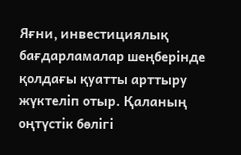Яғни, инвестициялық бағдарламалар шеңберінде қолдағы қуатты арттыру жүктеліп отыр. Қаланың оңтүстік бөлігі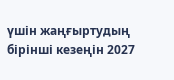үшін жаңғыртудың бірінші кезеңін 2027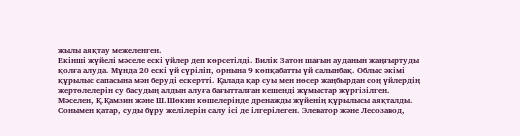жылы аяқтау межеленген.
Екінші жүйелі мәселе ескі үйлер деп көрсетілді. Билік Затон шағын ауданын жаңғыртуды қолға алуда. Мұнда 20 ескі үй сүріліп, орнына 9 көпқабатты үй салынбақ. Облыс әкімі құрылыс сапасына мән беруді ескертті. Қалада қар суы мен нөсер жаңбырдан соң үйлердің жертөлелерін су басудың алдын алуға бағытталған кешенді жұмыстар жүргізілген. Мәселен, Қ.Қамзин және Ш.Шөкин көшелерінде дренажды жүйенің құрылысы аяқталды. Сонымен қатар, суды бұру желілерін салу ісі де ілгерілеген. Элеватор және Лесозавод,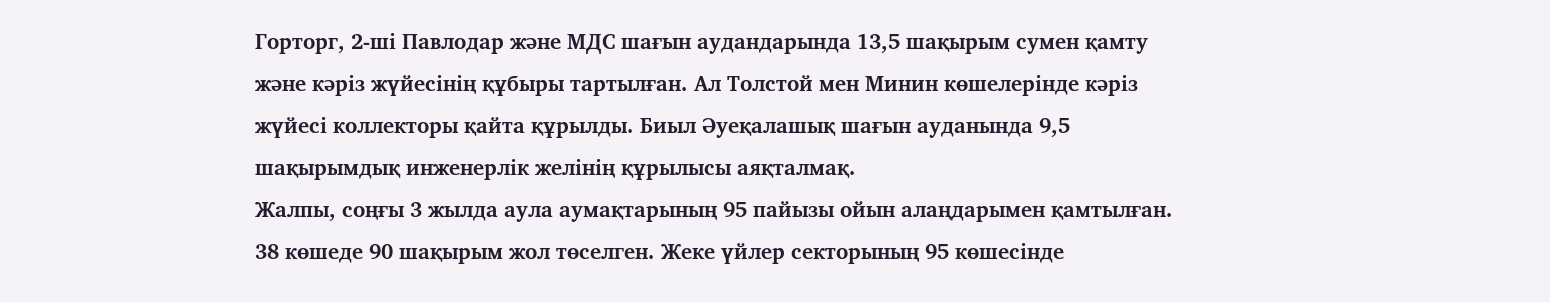Горторг, 2-ші Павлодар және МДС шағын аудандарында 13,5 шақырым сумен қамту және кәріз жүйесінің құбыры тартылған. Ал Толстой мен Минин көшелерінде кәріз жүйесі коллекторы қайта құрылды. Биыл Әуеқалашық шағын ауданында 9,5 шақырымдық инженерлік желінің құрылысы аяқталмақ.
Жалпы, соңғы 3 жылда аула аумақтарының 95 пайызы ойын алаңдарымен қамтылған. 38 көшеде 90 шақырым жол төселген. Жеке үйлер секторының 95 көшесінде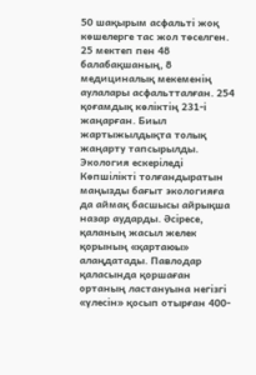50 шақырым асфальті жоқ көшелерге тас жол төселген. 25 мектеп пен 48 балабақшаның, 8 медициналық мекеменің аулалары асфальтталған. 254 қоғамдық көліктің 231-і жаңарған. Биыл жартыжылдықта толық жаңарту тапсырылды.
Экология ескеріледі
Көпшілікті толғандыратын маңызды бағыт экологияға да аймақ басшысы айрықша назар аударды. Әсіресе, қаланың жасыл желек қорының «қартаюы» алаңдатады. Павлодар қаласында қоршаған ортаның ластануына негізгі «үлесін» қосып отырған 400-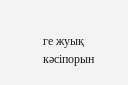ге жуық кәсіпорын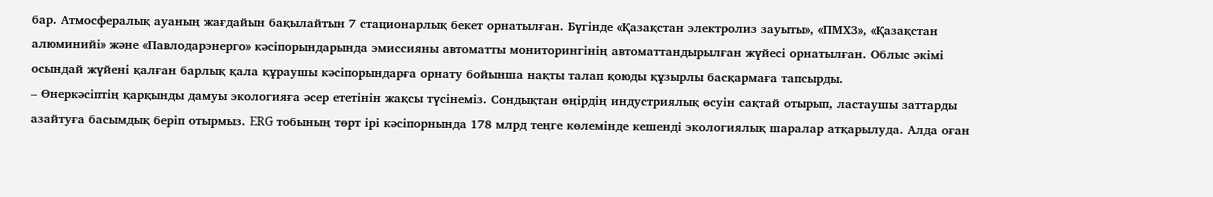бар. Атмосфералық ауаның жағдайын бақылайтын 7 стационарлық бекет орнатылған. Бүгінде «Қазақстан электролиз зауыты», «ПМХЗ», «Қазақстан алюминийі» және «Павлодарэнерго» кәсіпорындарында эмиссияны автоматты мониторингінің автоматтандырылған жүйесі орнатылған. Облыс әкімі осындай жүйені қалған барлық қала құраушы кәсіпорындарға орнату бойынша нақты талап қоюды құзырлы басқармаға тапсырды.
– Өнеркәсіптің қарқынды дамуы экологияға әсер ететінін жақсы түсінеміз. Сондықтан өңірдің индустриялық өсуін сақтай отырып, ластаушы заттарды азайтуға басымдық беріп отырмыз. ERG тобының төрт ірі кәсіпорнында 178 млрд теңге көлемінде кешенді экологиялық шаралар атқарылуда. Алда оған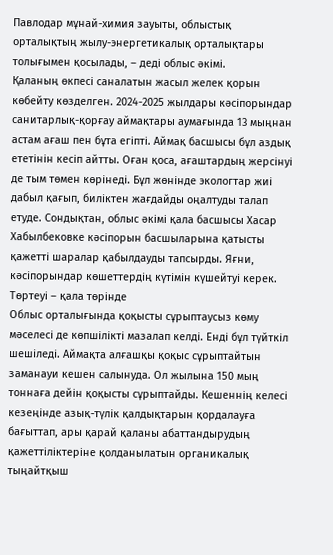Павлодар мұнай-химия зауыты, облыстық орталықтың жылу-энергетикалық орталықтары толығымен қосылады, – деді облыс әкімі.
Қаланың өкпесі саналатын жасыл желек қорын көбейту көзделген. 2024-2025 жылдары кәсіпорындар санитарлық-қорғау аймақтары аумағында 13 мыңнан астам ағаш пен бұта егіпті. Аймақ басшысы бұл аздық ететінін кесіп айтты. Оған қоса, ағаштардың жерсінуі де тым төмен көрінеді. Бұл жөнінде экологтар жиі дабыл қағып, биліктен жағдайды оңалтуды талап етуде. Сондықтан, облыс әкімі қала басшысы Хасар Хабылбековке кәсіпорын басшыларына қатысты қажетті шаралар қабылдауды тапсырды. Яғни, кәсіпорындар көшеттердің күтімін күшейтуі керек.
Төртеуі – қала төрінде
Облыс орталығында қоқысты сұрыптаусыз көму мәселесі де көпшілікті мазалап келді. Енді бұл түйткіл шешіледі. Аймақта алғашқы қоқыс сұрыптайтын заманауи кешен салынуда. Ол жылына 150 мың тоннаға дейін қоқысты сұрыптайды. Кешеннің келесі кезеңінде азық-түлік қалдықтарын қордалауға бағыттап, ары қарай қаланы абаттандырудың қажеттіліктеріне қолданылатын органикалық тыңайтқыш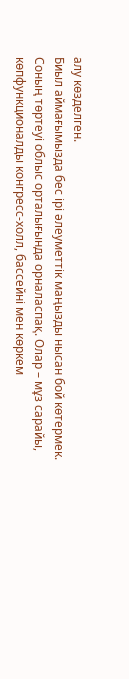алу көзделген.
Биыл аймағымызда бес ірі әлеуметтік маңызды нысан бой көтермек. Соның төртеуі облыс орталығында орналаспақ. Олар – мұз сарайы, көпфункционалды конгресс-холл, бассейні мен көркем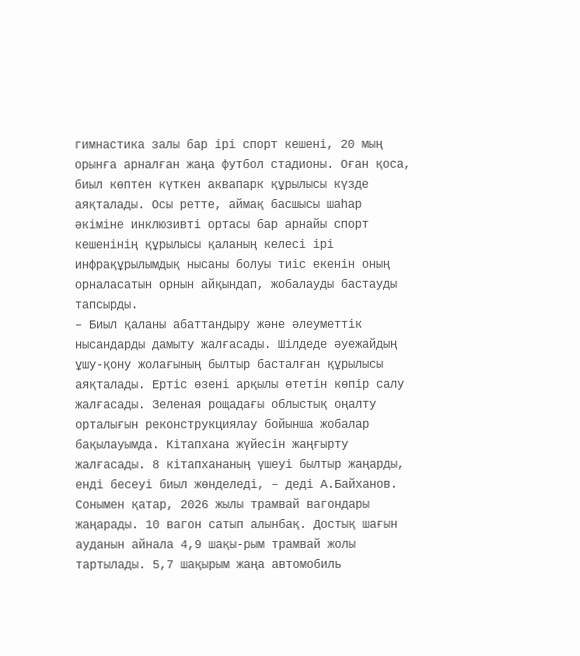гимнастика залы бар ірі спорт кешені, 20 мың орынға арналған жаңа футбол стадионы. Оған қоса, биыл көптен күткен аквапарк құрылысы күзде аяқталады. Осы ретте, аймақ басшысы шаһар әкіміне инклюзивті ортасы бар арнайы спорт кешенінің құрылысы қаланың келесі ірі инфрақұрылымдық нысаны болуы тиіс екенін оның орналасатын орнын айқындап, жобалауды бастауды тапсырды.
– Биыл қаланы абаттандыру және әлеуметтік нысандарды дамыту жалғасады. Шілдеде әуежайдың ұшу-қону жолағының былтыр басталған құрылысы аяқталады. Ертіс өзені арқылы өтетін көпір салу жалғасады. Зеленая рощадағы облыстық оңалту орталығын реконструкциялау бойынша жобалар бақылауымда. Кітапхана жүйесін жаңғырту жалғасады. 8 кітапхананың үшеуі былтыр жаңарды, енді бесеуі биыл жөнделеді, – деді А.Байханов.
Сонымен қатар, 2026 жылы трамвай вагондары жаңарады. 10 вагон сатып алынбақ. Достық шағын ауданын айнала 4,9 шақы-рым трамвай жолы тартылады. 5,7 шақырым жаңа автомобиль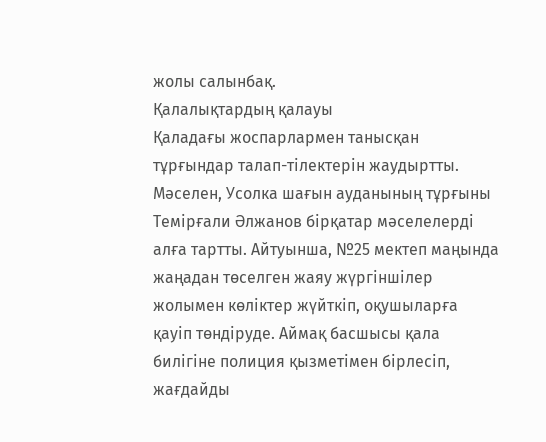жолы салынбақ.
Қалалықтардың қалауы
Қаладағы жоспарлармен танысқан тұрғындар талап-тілектерін жаудыртты. Мәселен, Усолка шағын ауданының тұрғыны Темірғали Әлжанов бірқатар мәселелерді алға тартты. Айтуынша, №25 мектеп маңында жаңадан төселген жаяу жүргіншілер жолымен көліктер жүйткіп, оқушыларға қауіп төндіруде. Аймақ басшысы қала билігіне полиция қызметімен бірлесіп, жағдайды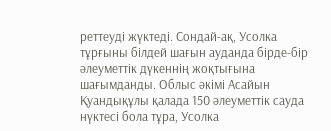реттеуді жүктеді. Сондай-ақ, Усолка тұрғыны білдей шағын ауданда бірде-бір әлеуметтік дүкеннің жоқтығына шағымданды. Облыс әкімі Асайын Қуандықұлы қалада 150 әлеуметтік сауда нүктесі бола тұра, Усолка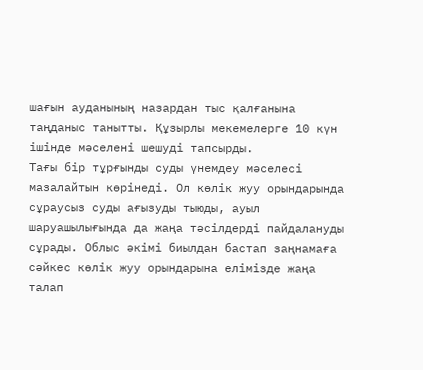шағын ауданының назардан тыс қалғанына таңданыс танытты. Құзырлы мекемелерге 10 күн ішінде мәселені шешуді тапсырды.
Тағы бір тұрғынды суды үнемдеу мәселесі мазалайтын көрінеді. Ол көлік жуу орындарында сұраусыз суды ағызуды тыюды, ауыл шаруашылығында да жаңа тәсілдерді пайдалануды сұрады. Облыс әкімі биылдан бастап заңнамаға сәйкес көлік жуу орындарына елімізде жаңа талап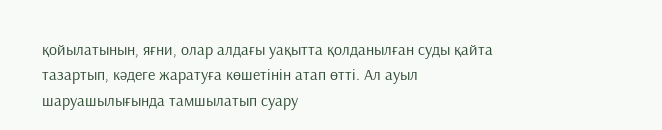қойылатынын, яғни, олар алдағы уақытта қолданылған суды қайта тазартып, кәдеге жаратуға көшетінін атап өтті. Ал ауыл шаруашылығында тамшылатып суару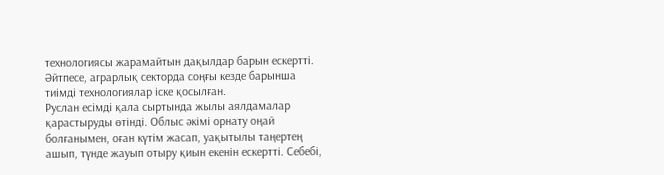технологиясы жарамайтын дақылдар барын ескертті. Әйтпесе, аграрлық секторда соңғы кезде барынша тиімді технологиялар іске қосылған.
Руслан есімді қала сыртында жылы аялдамалар қарастыруды өтінді. Облыс әкімі орнату оңай болғанымен, оған күтім жасап, уақытылы таңертең ашып, түнде жауып отыру қиын екенін ескертті. Себебі,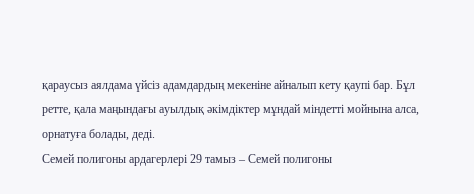қараусыз аялдама үйсіз адамдардың мекеніне айналып кету қаупі бар. Бұл ретте, қала маңындағы ауылдық әкімдіктер мұндай міндетті мойнына алса, орнатуға болады, деді.
Семей полигоны ардагерлері 29 тамыз – Семей полигоны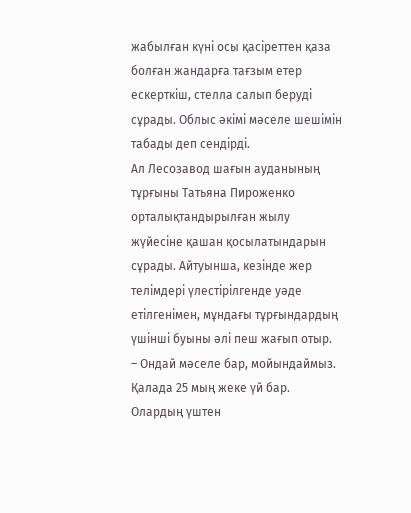жабылған күні осы қасіреттен қаза болған жандарға тағзым етер ескерткіш, стелла салып беруді сұрады. Облыс әкімі мәселе шешімін табады деп сендірді.
Ал Лесозавод шағын ауданының тұрғыны Татьяна Пироженко орталықтандырылған жылу жүйесіне қашан қосылатындарын сұрады. Айтуынша, кезінде жер телімдері үлестірілгенде уәде етілгенімен, мұндағы тұрғындардың үшінші буыны әлі пеш жағып отыр.
– Ондай мәселе бар, мойындаймыз. Қалада 25 мың жеке үй бар. Олардың үштен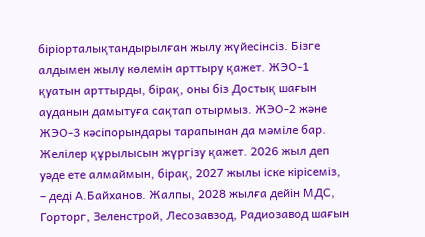біріорталықтандырылған жылу жүйесінсіз. Бізге алдымен жылу көлемін арттыру қажет. ЖЭО-1 қуатын арттырды, бірақ, оны біз Достық шағын ауданын дамытуға сақтап отырмыз. ЖЭО-2 және ЖЭО-3 кәсіпорындары тарапынан да мәміле бар. Желілер құрылысын жүргізу қажет. 2026 жыл деп уәде ете алмаймын, бірақ, 2027 жылы іске кірісеміз, – деді А.Байханов. Жалпы, 2028 жылға дейін МДС, Горторг, Зеленстрой, Лесозавзод, Радиозавод шағын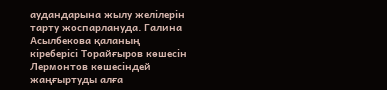аудандарына жылу желілерін тарту жоспарлануда. Галина Асылбекова қаланың кіреберісі Торайғыров көшесін Лермонтов көшесіндей жаңғыртуды алға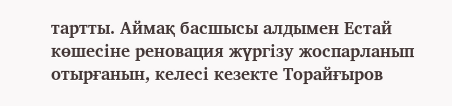тартты. Аймақ басшысы алдымен Естай көшесіне реновация жүргізу жоспарланып отырғанын, келесі кезекте Торайғыров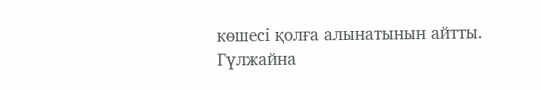көшесі қолға алынатынын айтты.
Гүлжайна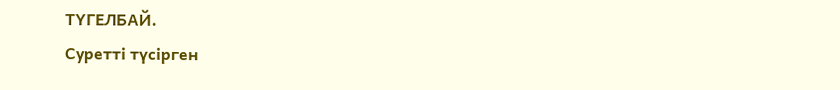ТҮГЕЛБАЙ.
Суретті түсірген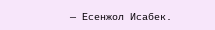— Есенжол Исабек.